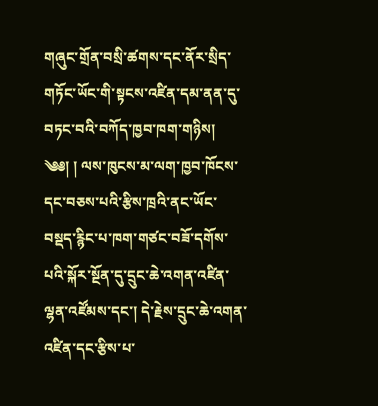གཞུང་གྲོན་བསྲི་ཚགས་དང་ནོར་སྲིད་གཏོང་ཡོང་གི་སྟངས་འཛིན་དམ་ནན་དུ་བཏང་བའི་བཀོད་ཁྱབ་ཁག་གཉིས།
༄༅། ། ལས་ཁུངས་མ་ལག་ཁྱབ་ཁོངས་དང་བཅས་པའི་རྩིས་ཁྲའི་ནང་ཡོང་བསྡད་རྙིང་པ་ཁག་གཙང་བཟོ་དགོས་པའི་སྐོར་སྔོན་དུ་དྲུང་ཆེ་འགན་འཛིན་ལྷན་འཛོམས་དང་། དེ་རྗེས་དྲུང་ཆེ་འགན་འཛིན་དང་རྩིས་པ་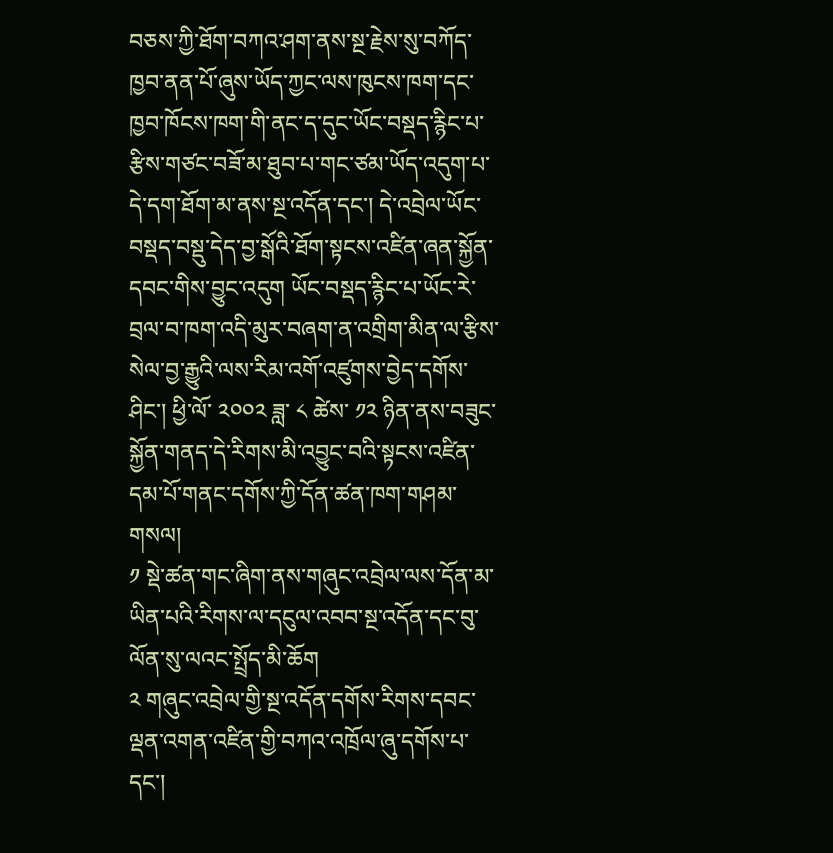བཅས་ཀྱི་ཐོག་བཀའ་ཤག་ནས་སྔ་རྗེས་སུ་བཀོད་ཁྱབ་ནན་པོ་ཞུས་ཡོད་ཀྱང་ལས་ཁུངས་ཁག་དང་ཁྱབ་ཁོངས་ཁག་གི་ནང་ད་དུང་ཡོང་བསྡད་རྙིང་པ་རྩིས་གཙང་བཟོ་མ་ཐུབ་པ་གང་ཙམ་ཡོད་འདུག་པ་དེ་དག་ཐོག་མ་ནས་སྔ་འདོན་དང་། དེ་འབྲེལ་ཡོང་བསྡད་བསྡུ་དེད་བྱ་སྒོའི་ཐོག་སྟངས་འཛིན་ཞན་སྐྱོན་དབང་གིས་བྱུང་འདུག ཡོང་བསྡད་རྙིང་པ་ཡོང་རེ་བྲལ་བ་ཁག་འདི་མུར་བཞག་ན་འགྲིག་མིན་ལ་རྩིས་སེལ་བྱ་རྒྱུའི་ལས་རིམ་འགོ་འཛུགས་བྱེད་དགོས་ཤིང་། ཕྱི་ལོ་ ༢༠༠༢ ཟླ་ ༨ ཚེས་ ༡༢ ཉིན་ནས་བཟུང་སྐྱོན་གནད་དེ་རིགས་མི་འབྱུང་བའི་སྟངས་འཛིན་དམ་པོ་གནང་དགོས་ཀྱི་དོན་ཚན་ཁག་གཤམ་གསལ།
༡ སྡེ་ཚན་གང་ཞིག་ནས་གཞུང་འབྲེལ་ལས་དོན་མ་ཡིན་པའི་རིགས་ལ་དངུལ་འབབ་སྔ་འདོན་དང་བུ་ལོན་སུ་ལའང་སྤྲོད་མི་ཆོག
༢ གཞུང་འབྲེལ་གྱི་སྔ་འདོན་དགོས་རིགས་དབང་ལྡན་འགན་འཛིན་གྱི་བཀའ་འཁྲོལ་ཞུ་དགོས་པ་དང་།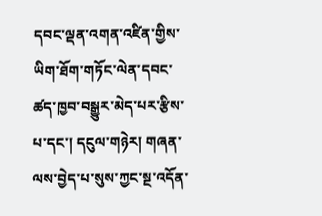དབང་ལྡན་འགན་འཛིན་གྱིས་ཡིག་ཐོག་གཏོང་ལེན་དབང་ཚད་ཁྱབ་བསྒྱུར་མེད་པར་རྩིས་པ་དང་། དངུལ་གཉེར། གཞན་ལས་བྱེད་པ་སུས་ཀྱང་སྔ་འདོན་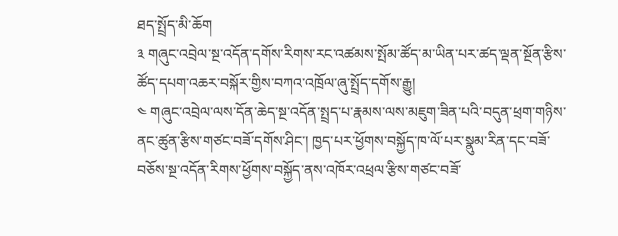ཐད་སྤྲོད་མི་ཆོག
༣ གཞུང་འབྲེལ་སྔ་འདོན་དགོས་རིགས་རང་འཚམས་སྤོམ་ཚོད་མ་ཡིན་པར་ཚད་ལྡན་སྔོན་རྩིས་ཚོད་དཔག་འཆར་བསྐོར་གྱིས་བཀའ་འཁྲོལ་ཞུ་སྤྲོད་དགོས་རྒྱུ།
༤ གཞུང་འབྲེལ་ལས་དོན་ཆེད་སྔ་འདོན་སྤྲད་པ་རྣམས་ལས་མཇུག་ཟིན་པའི་བདུན་ཕྲག་གཉིས་ནང་ཚུན་རྩིས་གཙང་བཟོ་དགོས་ཤིང་། ཁྱད་པར་ཕྱོགས་བསྐྱོད་ཁ་ལོ་པར་སྣུམ་རིན་དང་བཟོ་བཅོས་སྔ་འདོན་རིགས་ཕྱོགས་བསྐྱོད་ནས་འཁོར་འཕྲལ་རྩིས་གཙང་བཟོ་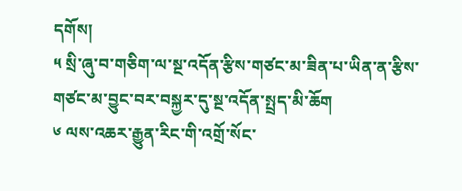དགོས།
༥ སྲི་ཞུ་བ་གཅིག་ལ་སྔ་འདོན་རྩིས་གཙང་མ་ཟིན་པ་ཡིན་ན་རྩིས་གཙང་མ་བྱུང་བར་བསྐྱར་དུ་སྔ་འདོན་སྤྲད་མི་ཆོག
༦ ལས་འཆར་རྒྱུན་རིང་གི་འགྲོ་སོང་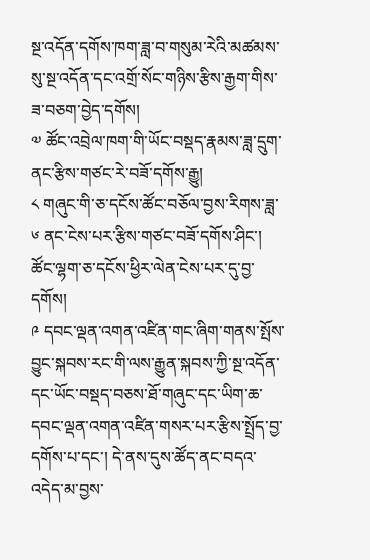སྔ་འདོན་དགོས་ཁག་ཟླ་བ་གསུམ་རེའི་མཚམས་སུ་སྔ་འདོན་དང་འགྲོ་སོང་གཉིས་རྩིས་རྒྱག་གིས་ཟ་བཅག་བྱེད་དགོས།
༧ ཚོང་འབྲེལ་ཁག་གི་ཡོང་བསྡད་རྣམས་ཟླ་དྲུག་ནང་རྩིས་གཙང་རེ་བཟོ་དགོས་རྒྱུ།
༨ གཞུང་གི་ཅ་དངོས་ཚོང་བཅོལ་བྱས་རིགས་ཟླ་ ༦ ནང་ངེས་པར་རྩིས་གཙང་བཟོ་དགོས་ཤིང་། ཚོང་ལྷག་ཅ་དངོས་ཕྱིར་ལེན་ངེས་པར་དུ་བྱ་དགོས།
༩ དབང་ལྡན་འགན་འཛིན་གང་ཞིག་གནས་སྤོས་བྱུང་སྐབས་རང་གི་ལས་རྒྱུན་སྐབས་ཀྱི་སྔ་འདོན་དང་ཡོང་བསྡད་བཅས་ཐོ་གཞུང་དང་ཡིག་ཆ་དབང་ལྡན་འགན་འཛིན་གསར་པར་རྩིས་སྤྲོད་བྱ་དགོས་པ་དང་། དེ་ནས་དུས་ཚོད་ནང་བདའ་འདེད་མ་བྱས་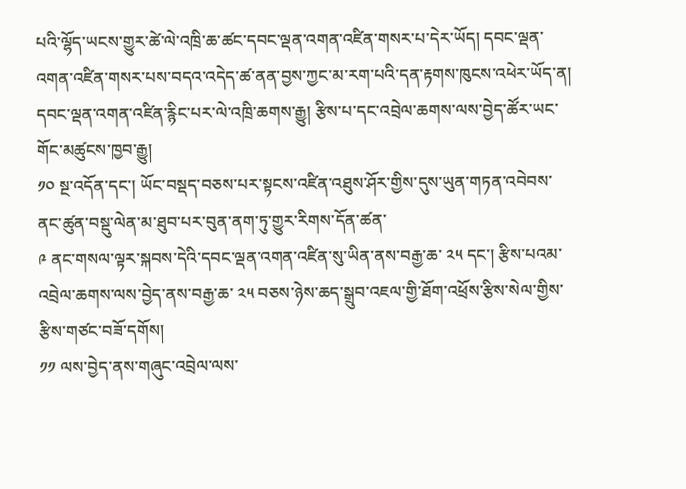པའི་ལྷོད་ཡངས་གྱུར་ཚེ་ལེ་འཁྲི་ཆ་ཚང་དབང་ལྡན་འགན་འཛིན་གསར་པ་དེར་ཡོད། དབང་ལྡན་འགན་འཛིན་གསར་པས་བདའ་འདེད་ཚ་ནན་བྱས་ཀྱང་མ་རག་པའི་དན་རྟགས་ཁུངས་འཕེར་ཡོད་ན། དབང་ལྡན་འགན་འཛིན་རྙིང་པར་ལེ་འཁྲི་ཆགས་རྒྱུ། རྩིས་པ་དང་འབྲེལ་ཆགས་ལས་བྱེད་ཚོར་ཡང་གོང་མཚུངས་ཁྱབ་རྒྱུ།
༡༠ སྔ་འདོན་དང་། ཡོང་བསྡད་བཅས་པར་སྟངས་འཛིན་འཐུས་ཤོར་གྱིས་དུས་ཡུན་གཏན་འབེབས་ནང་ཚུན་བསྡུ་ལེན་མ་ཐུབ་པར་བུན་ནག་ཏུ་གྱུར་རིགས་དོན་ཚན་
༩ ནང་གསལ་ལྟར་སྐབས་དེའི་དབང་ལྡན་འགན་འཛིན་སུ་ཡིན་ནས་བརྒྱ་ཆ་ ༢༥ དང་། རྩིས་པའམ་འབྲེལ་ཆགས་ལས་བྱེད་ནས་བརྒྱ་ཆ་ ༢༥ བཅས་ཉེས་ཆད་སྒྲུབ་འཇལ་གྱི་ཐོག་འཕྲོས་རྩིས་སེལ་གྱིས་རྩིས་གཙང་བཟོ་དགོས།
༡༡ ལས་བྱེད་ནས་གཞུང་འབྲེལ་ལས་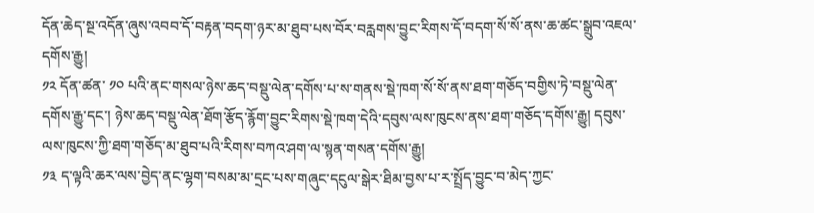དོན་ཆེད་སྔ་འདོན་ཞུས་འབབ་དོ་བརྟན་བདག་ཉར་མ་ཐུབ་པས་བོར་བརླགས་བྱུང་རིགས་དོ་བདག་སོ་སོ་ནས་ཆ་ཚང་སྒྲུབ་འཇལ་དགོས་རྒྱུ།
༡༢ དོན་ཚན་ ༡༠ པའི་ནང་གསལ་ཉེས་ཆད་བསྡུ་ལེན་དགོས་པ་ས་གནས་སྡེ་ཁག་སོ་སོ་ནས་ཐག་གཅོད་བགྱིས་ཏེ་བསྡུ་ལེན་དགོས་རྒྱུ་དང་། ཉེས་ཆད་བསྡུ་ལེན་ཐོག་རྩོད་རྙོག་བྱུང་རིགས་སྡེ་ཁག་དེའི་དབུས་ལས་ཁུངས་ནས་ཐག་གཅོད་དགོས་རྒྱུ། དབུས་ལས་ཁུངས་ཀྱི་ཐག་གཅོད་མ་ཐུབ་པའི་རིགས་བཀའ་ཤག་ལ་སྙན་གསན་དགོས་རྒྱུ།
༡༣ ད་ལྟའི་ཆར་ལས་བྱེད་ནང་ལྷག་བསམ་མ་དྲང་པས་གཞུང་དངུལ་སྒེར་ཐིམ་བྱས་པ་ར་སྤྲོད་བྱུང་བ་མེད་ཀྱང་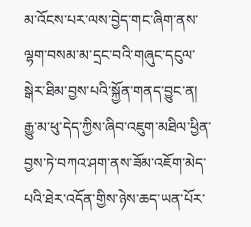མ་འོངས་པར་ལས་བྱེད་གང་ཞིག་ནས་ལྷག་བསམ་མ་དྲང་བའི་གཞུང་དངུལ་སྒེར་ཐིམ་བྱས་པའི་སྐྱོན་གནད་བྱུང་ན། རྒྱུ་མ་ཕུ་དེད་ཀྱིས་ཞིབ་འཇུག་མཐིལ་ཕྱིན་བྱས་ཏེ་བཀའ་ཤག་ནས་ཟོམ་འཇོག་མེད་པའི་ཐེར་འདོན་གྱིས་ཉེས་ཆད་ཡན་པོར་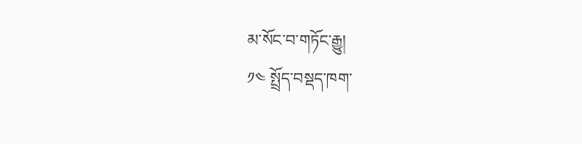མ་སོང་བ་གཏོང་རྒྱུ།
༡༤ སྤྲོད་བསྡད་ཁག་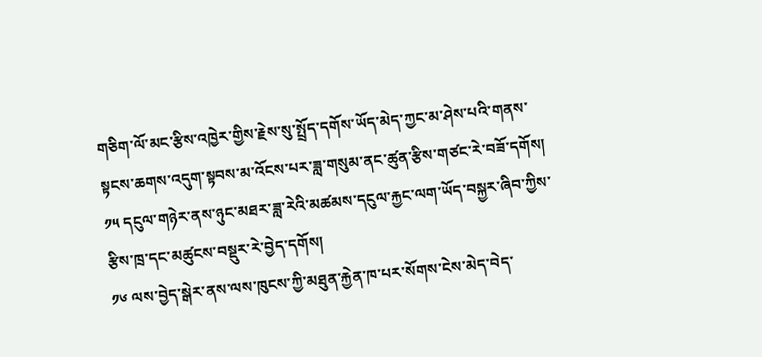གཅིག་ལོ་མང་རྩིས་འཁྱེར་གྱིས་རྗེས་སུ་སྤྲོད་དགོས་ཡོད་མེད་ཀྱང་མ་ཤེས་པའི་གནས་སྟངས་ཆགས་འདུག་སྟབས་མ་འོངས་པར་ཟླ་གསུམ་ནང་ཚུན་རྩིས་གཙང་རེ་བཟོ་དགོས།
༡༥ དངུལ་གཉེར་ནས་ཉུང་མཐར་ཟླ་རེའི་མཚམས་དངུལ་རྐྱང་ལག་ཡོད་བསྐྱར་ཞིབ་ཀྱིས་རྩིས་ཁྲ་དང་མཚུངས་བསྡུར་རེ་བྱེད་དགོས།
༡༦ ལས་བྱེད་སྒེར་ནས་ལས་ཁུངས་ཀྱི་མཐུན་རྐྱེན་ཁ་པར་སོགས་ངེས་མེད་བེད་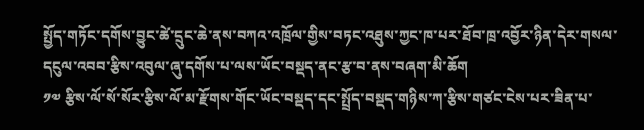སྤྱོད་གཏོང་དགོས་བྱུང་ཚེ་དྲུང་ཆེ་ནས་བཀའ་འཁྲོལ་གྱིས་བཏང་འཐུས་ཀྱང་ཁ་པར་ཐོབ་ཁྲ་འབྱོར་ཉིན་དེར་གསལ་དངུལ་འབབ་རྩིས་འབུལ་ཞུ་དགོས་པ་ལས་ཡོང་བསྡད་ནང་རྩ་བ་ནས་བཞག་མི་ཆོག
༡༧ རྩིས་ལོ་སོ་སོར་རྩིས་ལོ་མ་རྫོགས་གོང་ཡོང་བསྡད་དང་སྤྲོད་བསྡད་གཉིས་ཀ་རྩིས་གཙང་ངེས་པར་ཟིན་པ་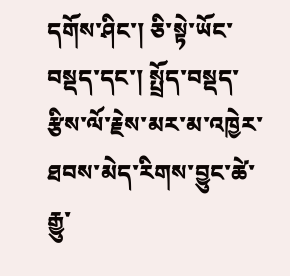དགོས་ཤིང་། ཅི་སྟེ་ཡོང་བསྡད་དང་། སྤྲོད་བསྡད་རྩིས་ལོ་རྗེས་མར་མ་འཁྱེར་ཐབས་མེད་རིགས་བྱུང་ཚེ་རྒྱུ་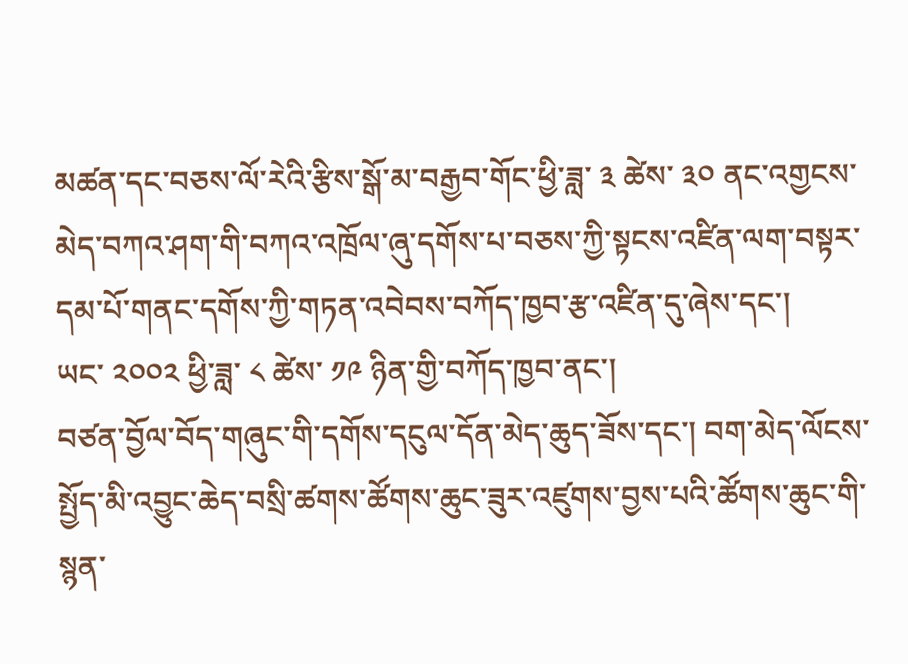མཚན་དང་བཅས་ལོ་རེའི་རྩིས་སྒོ་མ་བརྒྱབ་གོང་ཕྱི་ཟླ་ ༣ ཚེས་ ༣༠ ནང་འགྱངས་མེད་བཀའ་ཤག་གི་བཀའ་འཁྲོལ་ཞུ་དགོས་པ་བཅས་ཀྱི་སྟངས་འཛིན་ལག་བསྟར་དམ་པོ་གནང་དགོས་ཀྱི་གཏན་འབེབས་བཀོད་ཁྱབ་རྩ་འཛིན་དུ་ཞེས་དང་།
ཡང་ ༢༠༠༢ ཕྱི་ཟླ་ ༨ ཚེས་ ༡༩ ཉིན་གྱི་བཀོད་ཁྱབ་ནང་།
བཙན་བྱོལ་བོད་གཞུང་གི་དགོས་དངུལ་དོན་མེད་ཆུད་ཟོས་དང་། བག་མེད་ལོངས་སྤྱོད་མི་འབྱུང་ཆེད་བསྲི་ཚགས་ཚོགས་ཆུང་ཟུར་འཛུགས་བྱས་པའི་ཚོགས་ཆུང་གི་སྙན་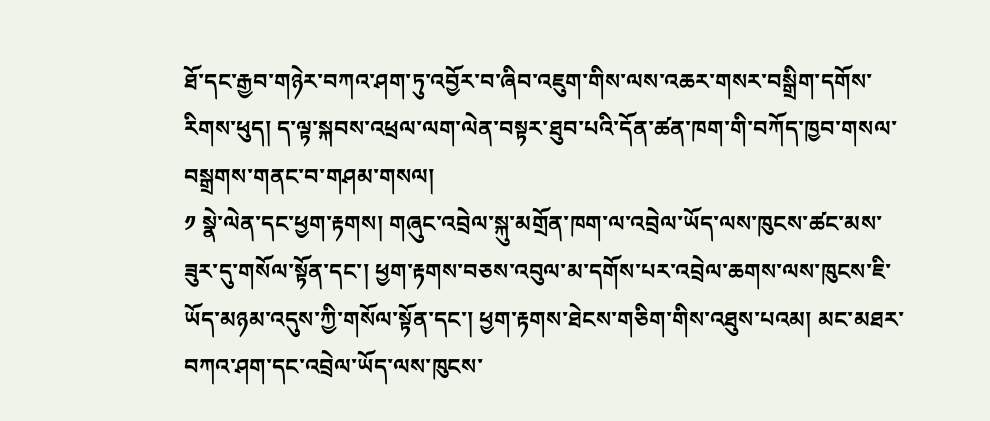ཐོ་དང་རྒྱབ་གཉེར་བཀའ་ཤག་ཏུ་འབྱོར་བ་ཞིབ་འཇུག་གིས་ལས་འཆར་གསར་བསྒྲིག་དགོས་རིགས་ཕུད། ད་ལྟ་སྐབས་འཕྲལ་ལག་ལེན་བསྟར་ཐུབ་པའི་དོན་ཚན་ཁག་གི་བཀོད་ཁྱབ་གསལ་བསྒྲགས་གནང་བ་གཤམ་གསལ།
༡ སྣེ་ལེན་དང་ཕྱག་རྟགས། གཞུང་འབྲེལ་སྐུ་མགྲོན་ཁག་ལ་འབྲེལ་ཡོད་ལས་ཁུངས་ཚང་མས་ཟུར་དུ་གསོལ་སྟོན་དང་། ཕྱག་རྟགས་བཅས་འབུལ་མ་དགོས་པར་འབྲེལ་ཆགས་ལས་ཁུངས་ཇི་ཡོད་མཉམ་འདུས་ཀྱི་གསོལ་སྟོན་དང་། ཕྱག་རྟགས་ཐེངས་གཅིག་གིས་འཐུས་པའམ། མང་མཐར་བཀའ་ཤག་དང་འབྲེལ་ཡོད་ལས་ཁུངས་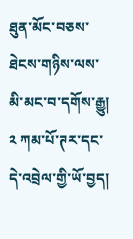ཐུན་མོང་བཅས་ཐེངས་གཉིས་ལས་མི་མང་བ་དགོས་རྒྱུ།
༢ ཀམ་པོ་ཊར་དང་དེ་འབྲེལ་གྱི་ཡོ་བྱད།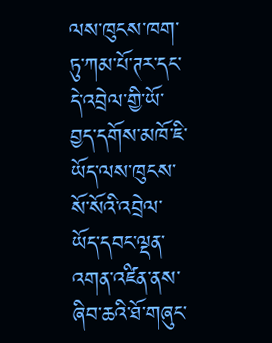ལས་ཁུངས་ཁག་ཏུ་ཀམ་པོ་ཊར་དང་དེ་འབྲེལ་གྱི་ཡོ་བྱད་དགོས་མཁོ་ཇི་ཡོད་ལས་ཁུངས་སོ་སོའི་འབྲེལ་ཡོད་དབང་ལྡན་འགན་འཛིན་ནས་ཞིབ་ཆའི་ཐོ་གཞུང་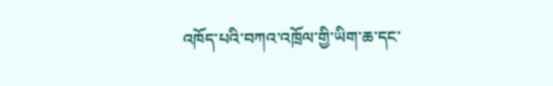འཁོད་པའི་བཀའ་འཁྲོལ་གྱི་ཡིག་ཆ་དང་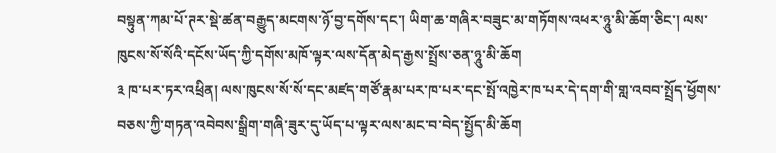བསྟུན་ཀམ་པོ་ཊར་སྡེ་ཚན་བརྒྱུད་མངགས་ཉོ་བྱ་དགོས་དང་། ཡིག་ཆ་གཞིར་བཟུང་མ་གཏོགས་འཕར་ཉཱུ་མི་ཆོག་ཅིང་། ལས་ཁུངས་སོ་སོའི་དངོས་ཡོད་ཀྱི་དགོས་མཁོ་ལྟར་ལས་དོན་མེད་རྒྱས་སྤྲོས་ཅན་ཉཱུ་མི་ཆོག
༣ ཁ་པར་ཏར་འཕྲིན། ལས་ཁུངས་སོ་སོ་དང་མཛད་གཙོ་རྣམ་པར་ཁ་པར་དང་སྤོ་འཁྱེར་ཁ་པར་དེ་དག་གི་གླ་འབབ་སྤྲོད་ཕྱོགས་བཅས་ཀྱི་གཏན་འབེབས་སྒྲིག་གཞི་ཟུར་དུ་ཡོད་པ་ལྟར་ལས་མང་བ་བེད་སྤྱོད་མི་ཆོག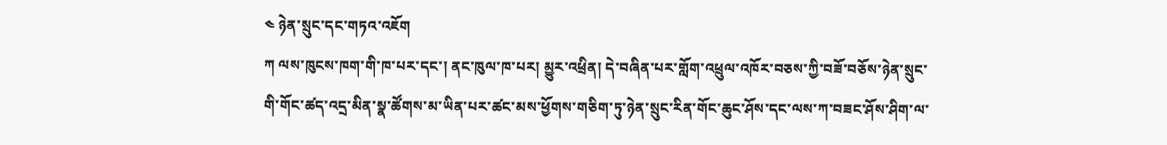༤ ཉེན་སྲུང་དང་གཏའ་འཇོག
ཀ ལས་ཁུངས་ཁག་གི་ཁ་པར་དང་། ནང་ཁུལ་ཁ་པར། མྱུར་འཕྲིན། དེ་བཞིན་པར་གློག་འཕྲུལ་འཁོར་བཅས་ཀྱི་བཟོ་བཅོས་ཉེན་སྲུང་གི་གོང་ཚད་འདྲ་མིན་སྣ་ཚོགས་མ་ཡིན་པར་ཚང་མས་ཕྱོགས་གཅིག་ཏུ་ཉེན་སྲུང་རིན་གོང་ཆུང་ཤོས་དང་ལས་ཀ་བཟང་ཤོས་ཤིག་ལ་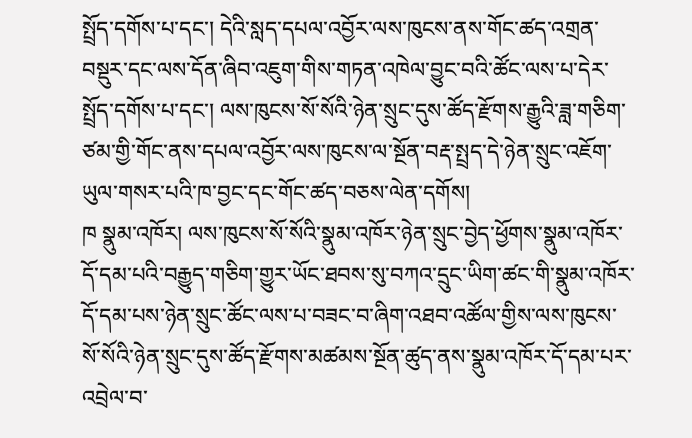སྤྲོད་དགོས་པ་དང་། དེའི་སླད་དཔལ་འབྱོར་ལས་ཁུངས་ནས་གོང་ཚད་འགྲན་བསྡུར་དང་ལས་དོན་ཞིབ་འཇུག་གིས་གཏན་འཁེལ་བྱུང་བའི་ཚོང་ལས་པ་དེར་སྤྲོད་དགོས་པ་དང་། ལས་ཁུངས་སོ་སོའི་ཉེན་སྲུང་དུས་ཚོད་རྫོགས་རྒྱུའི་ཟླ་གཅིག་ཙམ་གྱི་གོང་ནས་དཔལ་འབྱོར་ལས་ཁུངས་ལ་སྔོན་བརྡ་སྤྲད་དེ་ཉེན་སྲུང་འཇོག་ཡུལ་གསར་པའི་ཁ་བྱང་དང་གོང་ཚད་བཅས་ལེན་དགོས།
ཁ སྣུམ་འཁོར། ལས་ཁུངས་སོ་སོའི་སྣུམ་འཁོར་ཉེན་སྲུང་བྱེད་ཕྱོགས་སྣུམ་འཁོར་དོ་དམ་པའི་བརྒྱུད་གཅིག་གྱུར་ཡོང་ཐབས་སུ་བཀའ་དྲུང་ཡིག་ཚང་གི་སྣུམ་འཁོར་དོ་དམ་པས་ཉེན་སྲུང་ཚོང་ལས་པ་བཟང་བ་ཞིག་འཐབ་འཚོལ་གྱིས་ལས་ཁུངས་སོ་སོའི་ཉེན་སྲུང་དུས་ཚོད་རྫོགས་མཚམས་སྔོན་ཚུད་ནས་སྣུམ་འཁོར་དོ་དམ་པར་འབྲེལ་བ་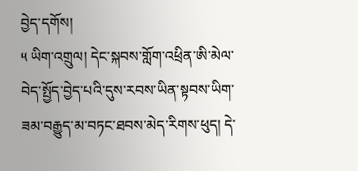བྱེད་དགོས།
༥ ཡིག་འགྲུལ། དེང་སྐབས་གློག་འཕྲིན་ཨི་མེལ་བེད་སྤྱོད་བྱེད་པའི་དུས་རབས་ཡིན་སྟབས་ཡིག་ཟམ་བརྒྱུད་མ་བཏང་ཐབས་མེད་རིགས་ཕུད། དེ་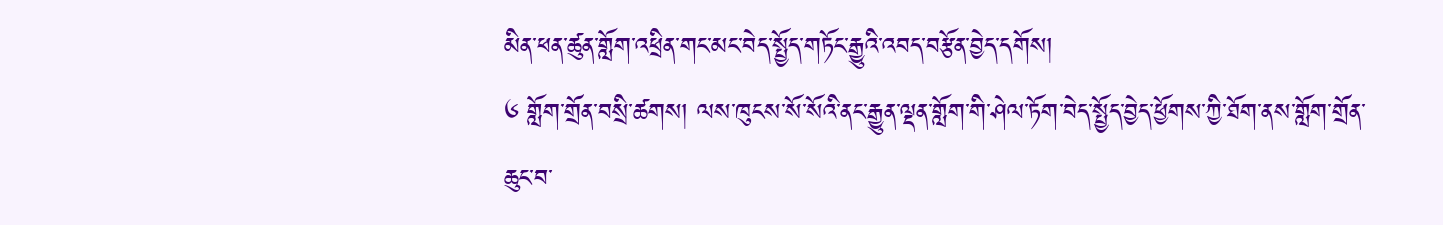མིན་ཕན་ཚུན་གློག་འཕྲིན་གང་མང་བེད་སྤྱོད་གཏོང་རྒྱུའི་འབད་བརྩོན་བྱེད་དགོས།
༦ གློག་གྲོན་བསྲི་ཚགས། ལས་ཁུངས་སོ་སོའི་ནང་རྒྱུན་ལྡན་གློག་གི་ཤེལ་ཏོག་བེད་སྤྱོད་བྱེད་ཕྱོགས་ཀྱི་ཐོག་ནས་གློག་གྲོན་ཆུང་བ་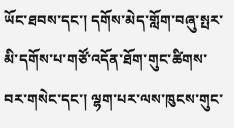ཡོང་ཐབས་དང་། དགོས་མེད་གློག་བཞུ་སྤར་མི་དགོས་པ་གཙོ་འདོན་ཐོག་གུང་ཚིགས་བར་གསེང་དང་། ལྷག་པར་ལས་ཁུངས་གུང་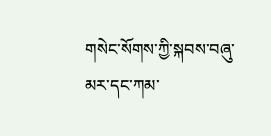གསེང་སོགས་ཀྱི་སྐབས་བཞུ་མར་དང་ཀམ་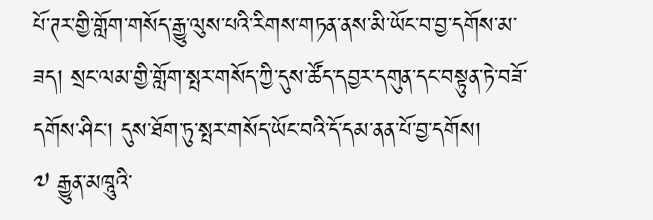པོ་ཊར་གྱི་གློག་གསོད་རྒྱུ་ལུས་པའི་རིགས་གཏན་ནས་མི་ཡོང་བ་བྱ་དགོས་མ་ཟད། སྲང་ལམ་གྱི་གློག་སྤར་གསོད་ཀྱི་དུས་ཚོད་དབྱར་དགུན་དང་བསྟུན་ཏེ་བཟོ་དགོས་ཤིང་། དུས་ཐོག་ཏུ་སྤར་གསོད་ཡོང་བའི་དོ་དམ་ནན་པོ་བྱ་དགོས།
༧ རྒྱུན་མཁཱུའི་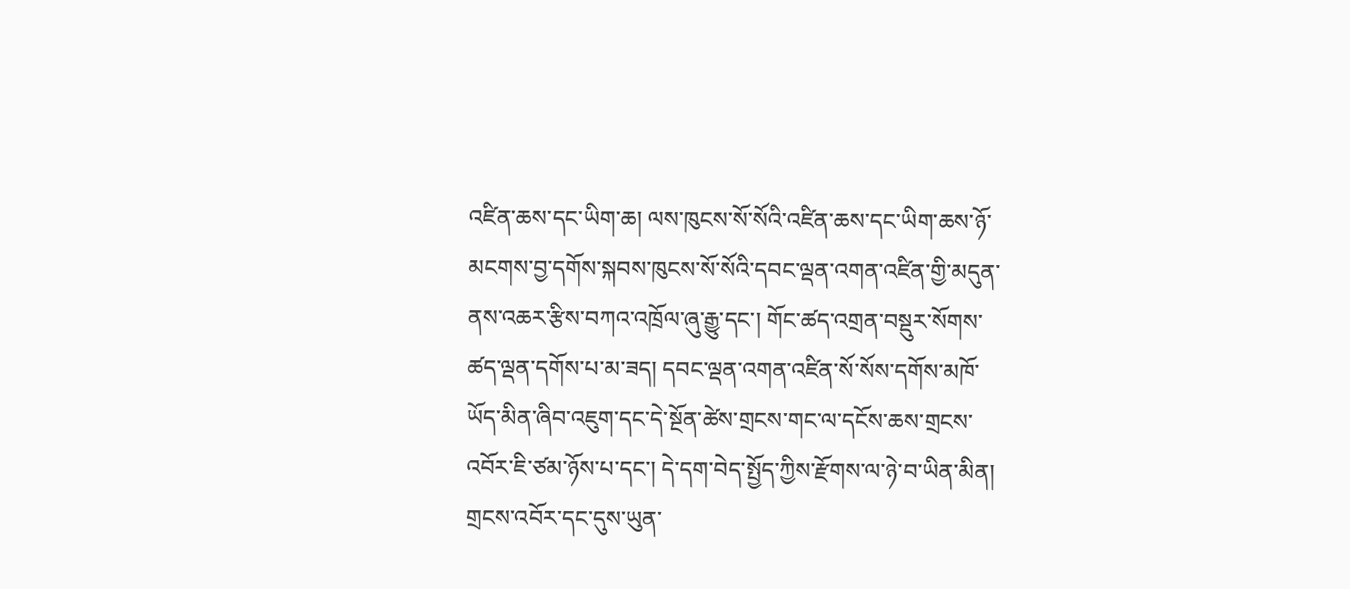འཛིན་ཆས་དང་ཡིག་ཆ། ལས་ཁུངས་སོ་སོའི་འཛིན་ཆས་དང་ཡིག་ཆས་ཉོ་མངགས་བྱ་དགོས་སྐབས་ཁུངས་སོ་སོའི་དབང་ལྡན་འགན་འཛིན་གྱི་མདུན་ནས་འཆར་རྩིས་བཀའ་འཁྲོལ་ཞུ་རྒྱུ་དང་། གོང་ཚད་འགྲན་བསྡུར་སོགས་ཚད་ལྡན་དགོས་པ་མ་ཟད། དབང་ལྡན་འགན་འཛིན་སོ་སོས་དགོས་མཁོ་ཡོད་མིན་ཞིབ་འཇུག་དང་དེ་སྔོན་ཚེས་གྲངས་གང་ལ་དངོས་ཆས་གྲངས་འབོར་ཇི་ཙམ་ཉོས་པ་དང་། དེ་དག་བེད་སྤྱོད་ཀྱིས་རྫོགས་ལ་ཉེ་བ་ཡིན་མིན། གྲངས་འབོར་དང་དུས་ཡུན་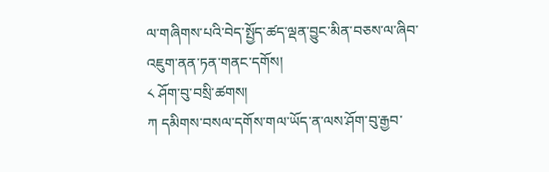ལ་གཞིགས་པའི་བེད་སྤྱོད་ཚད་ལྡན་བྱུང་མིན་བཅས་ལ་ཞིབ་འཇུག་ནན་ཏན་གནང་དགོས།
༨ ཤོག་བུ་བསྲི་ཚགས།
ཀ དམིགས་བསལ་དགོས་གལ་ཡོད་ན་ལས་ཤོག་བུ་རྒྱབ་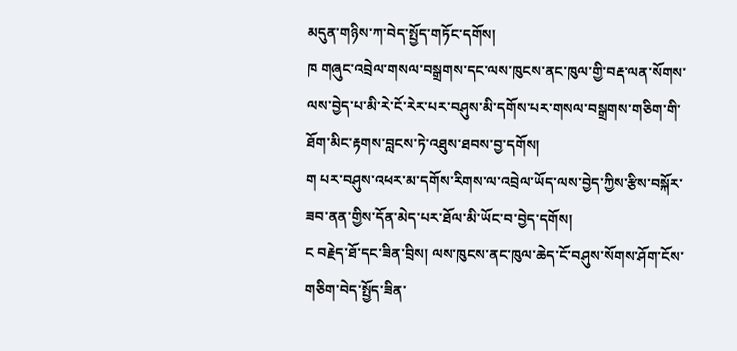མདུན་གཉིས་ཀ་བེད་སྤྱོད་གཏོང་དགོས།
ཁ གཞུང་འབྲེལ་གསལ་བསྒྲགས་དང་ལས་ཁུངས་ནང་ཁུལ་གྱི་བརྡ་ལན་སོགས་ལས་བྱེད་པ་མི་རེ་ངོ་རེར་པར་བཤུས་མི་དགོས་པར་གསལ་བསྒྲགས་གཅིག་གི་ཐོག་མིང་རྟགས་བླངས་ཏེ་འཐུས་ཐབས་བྱ་དགོས།
ག པར་བཤུས་འཕར་མ་དགོས་རིགས་ལ་འབྲེལ་ཡོད་ལས་བྱེད་ཀྱིས་རྩིས་བསྐོར་ཟབ་ནན་གྱིས་དོན་མེད་པར་ཐོལ་མི་ཡོང་བ་བྱེད་དགོས།
ང བརྗེད་ཐོ་དང་ཟིན་བྲིས། ལས་ཁུངས་ནང་ཁུལ་ཆེད་ངོ་བཤུས་སོགས་ཤོག་ངོས་གཅིག་བེད་སྤྱོད་ཟིན་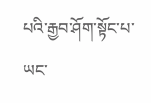པའི་རྒྱབ་ཤོག་སྟོང་པ་ཡང་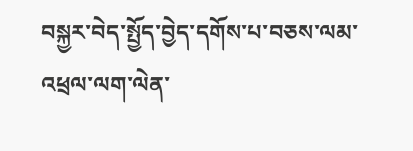བསྐྱར་བེད་སྤྱོད་བྱེད་དགོས་པ་བཅས་ལམ་འཕྲལ་ལག་ལེན་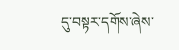དུ་བསྟར་དགོས་ཞེས་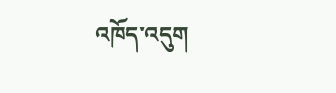འཁོད་འདུག